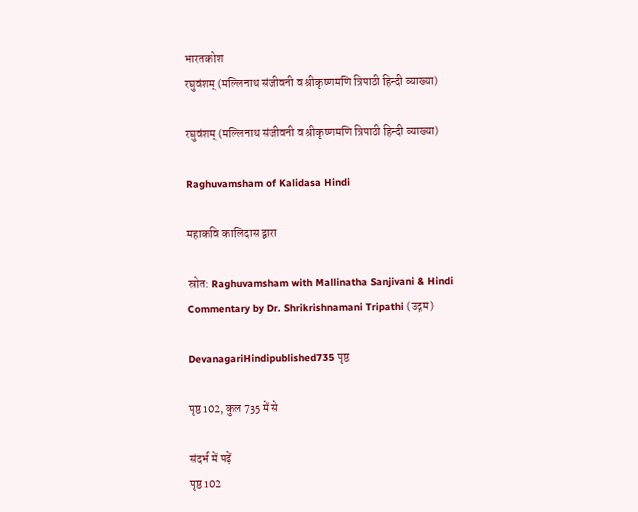भारतकोश
रघुवंशम् (मल्लिनाथ संजीवनी व श्रीकृष्णमणि त्रिपाठी हिन्दी व्याख्या)

रघुवंशम् (मल्लिनाथ संजीवनी व श्रीकृष्णमणि त्रिपाठी हिन्दी व्याख्या)

Raghuvamsham of Kalidasa Hindi

महाकवि कालिदास द्वारा

स्रोत: Raghuvamsham with Mallinatha Sanjivani & Hindi Commentary by Dr. Shrikrishnamani Tripathi (उद्गम)

DevanagariHindipublished735 पृष्ठ

पृष्ठ 102, कुल 735 में से

संदर्भ में पढ़ें
पृष्ठ 102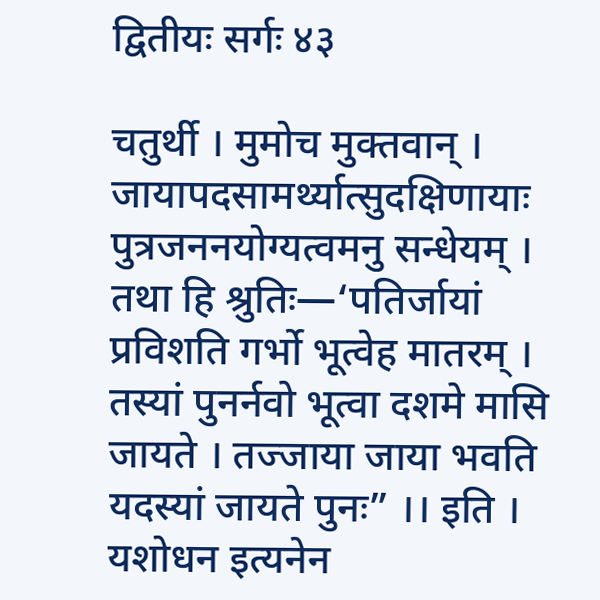द्वितीयः सर्गः ४३

चतुर्थी । मुमोच मुक्तवान् । जायापदसामर्थ्यात्सुदक्षिणायाः पुत्रजननयोग्यत्वमनु सन्धेयम् । तथा हि श्रुतिः—‘पतिर्जायां प्रविशति गर्भो भूत्वेह मातरम् । तस्यां पुनर्नवो भूत्वा दशमे मासि जायते । तज्जाया जाया भवति यदस्यां जायते पुनः” ।। इति । यशोधन इत्यनेन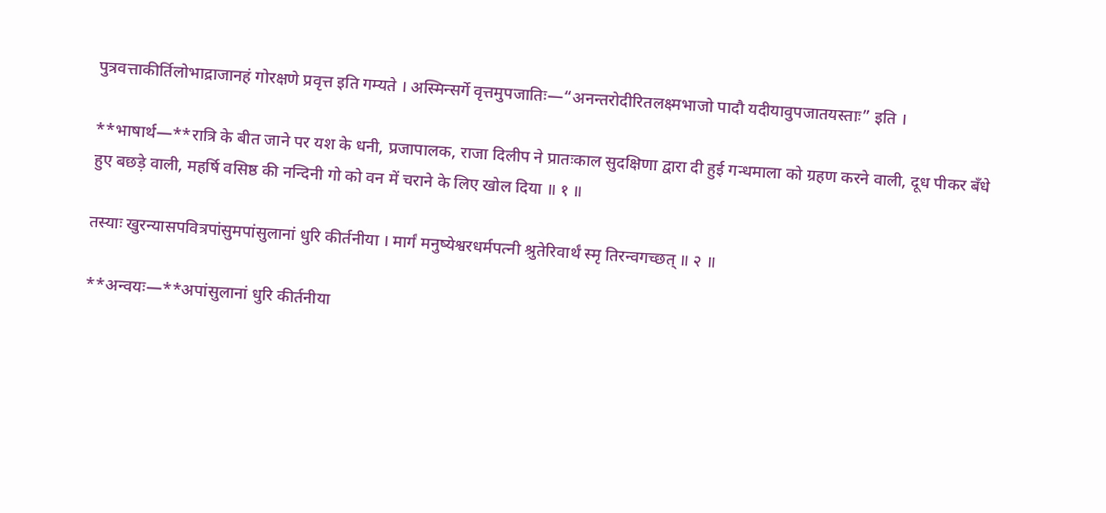पुत्रवत्ताकीर्तिलोभाद्राजानहं गोरक्षणे प्रवृत्त इति गम्यते । अस्मिन्सर्गे वृत्तमुपजातिः—“अनन्तरोदीरितलक्ष्मभाजो पादौ यदीयावुपजातयस्ताः” इति ।

**भाषार्थ—**रात्रि के बीत जाने पर यश के धनी, प्रजापालक, राजा दिलीप ने प्रातःकाल सुदक्षिणा द्वारा दी हुई गन्धमाला को ग्रहण करने वाली, दूध पीकर बँधे हुए बछड़े वाली, महर्षि वसिष्ठ की नन्दिनी गो को वन में चराने के लिए खोल दिया ॥ १ ॥

तस्याः खुरन्यासपवित्रपांसुमपांसुलानां धुरि कीर्तनीया । मार्गं मनुष्येश्वरधर्मपत्नी श्रुतेरिवार्थं स्मृ तिरन्वगच्छत् ॥ २ ॥

**अन्वयः—**अपांसुलानां धुरि कीर्तनीया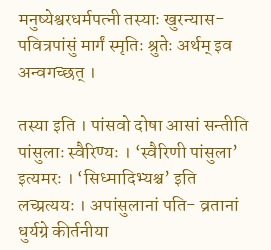मनुष्येश्वरधर्मपत्नी तस्याः खुरन्यास- पवित्रपांसुं मार्गं स्मृतिः श्रुतेः अर्थम् इव अन्वगच्छत् ।

तस्या इति । पांसवो दोषा आसां सन्तीति पांसुलाः स्वैरिण्यः । ‘स्वैरिणी पांसुला’ इत्यमरः । ‘सिध्मादिभ्यश्च’ इति लच्प्रत्ययः । अपांसुलानां पति- व्रतानां धुर्यग्रे कीर्तनीया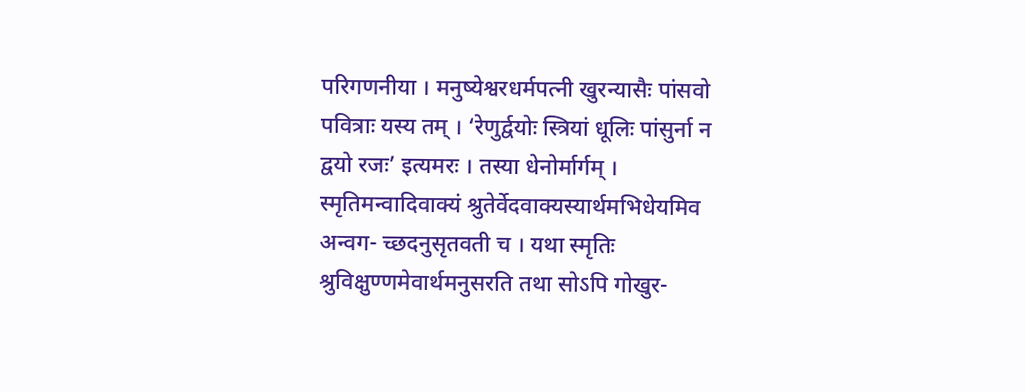परिगणनीया । मनुष्येश्वरधर्मपत्नी खुरन्यासैः पांसवो पवित्राः यस्य तम् । ‘रेणुर्द्वयोः स्त्रियां धूलिः पांसुर्ना न द्वयो रजः’ इत्यमरः । तस्या धेनोर्मार्गम् । स्मृतिमन्वादिवाक्यं श्रुतेर्वेदवाक्यस्यार्थमभिधेयमिव अन्वग- च्छदनुसृतवती च । यथा स्मृतिः श्रुविक्षुण्णमेवार्थमनुसरति तथा सोऽपि गोखुर-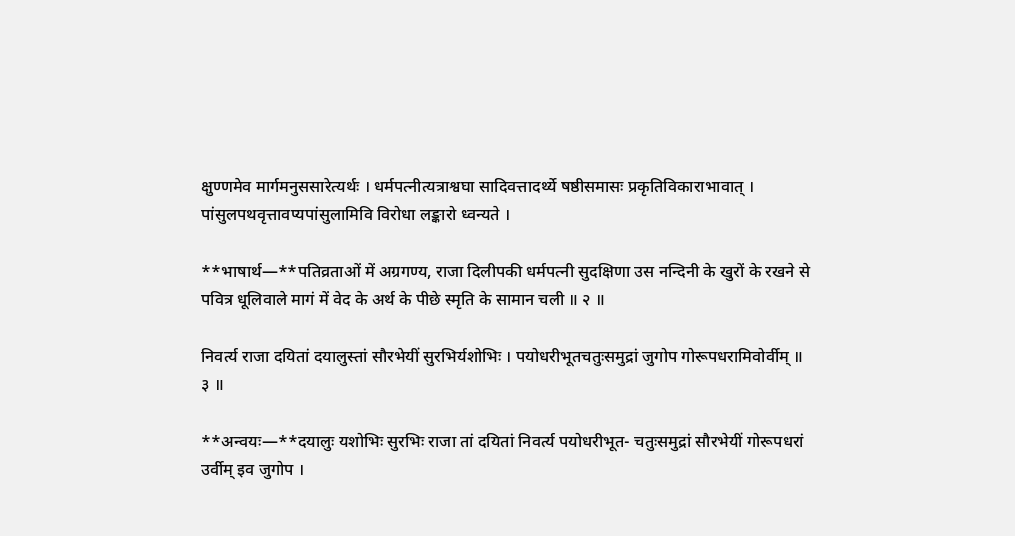क्षुण्णमेव मार्गमनुससारेत्यर्थः । धर्मपत्नीत्यत्राश्वघा सादिवत्तादर्थ्ये षष्ठीसमासः प्रकृतिविकाराभावात् । पांसुलपथवृत्तावप्यपांसुलामिवि विरोधा लङ्कारो ध्वन्यते ।

**भाषार्थ—**पतिव्रताओं में अग्रगण्य, राजा दिलीपकी धर्मपत्नी सुदक्षिणा उस नन्दिनी के खुरों के रखने से पवित्र धूलिवाले मागं में वेद के अर्थ के पीछे स्मृति के सामान चली ॥ २ ॥

निवर्त्य राजा दयितां दयालुस्तां सौरभेयीं सुरभिर्यशोभिः । पयोधरीभूतचतुःसमुद्रां जुगोप गोरूपधरामिवोर्वीम् ॥ ३ ॥

**अन्वयः—**दयालुः यशोभिः सुरभिः राजा तां दयितां निवर्त्य पयोधरीभूत- चतुःसमुद्रां सौरभेयीं गोरूपधरां उर्वीम् इव जुगोप ।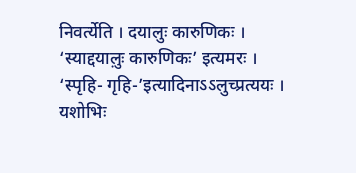निवर्त्येति । दयालुः कारुणिकः । ‘स्याद्दयाल़ुः कारुणिकः’ इत्यमरः । ‘स्पृहि- गृहि-’इत्यादिनाऽऽलुच्प्रत्ययः । यशोभिः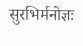सुरभिर्मनोज्ञः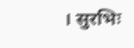। सुरभिः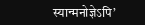स्यान्मनोज्ञेऽपि’